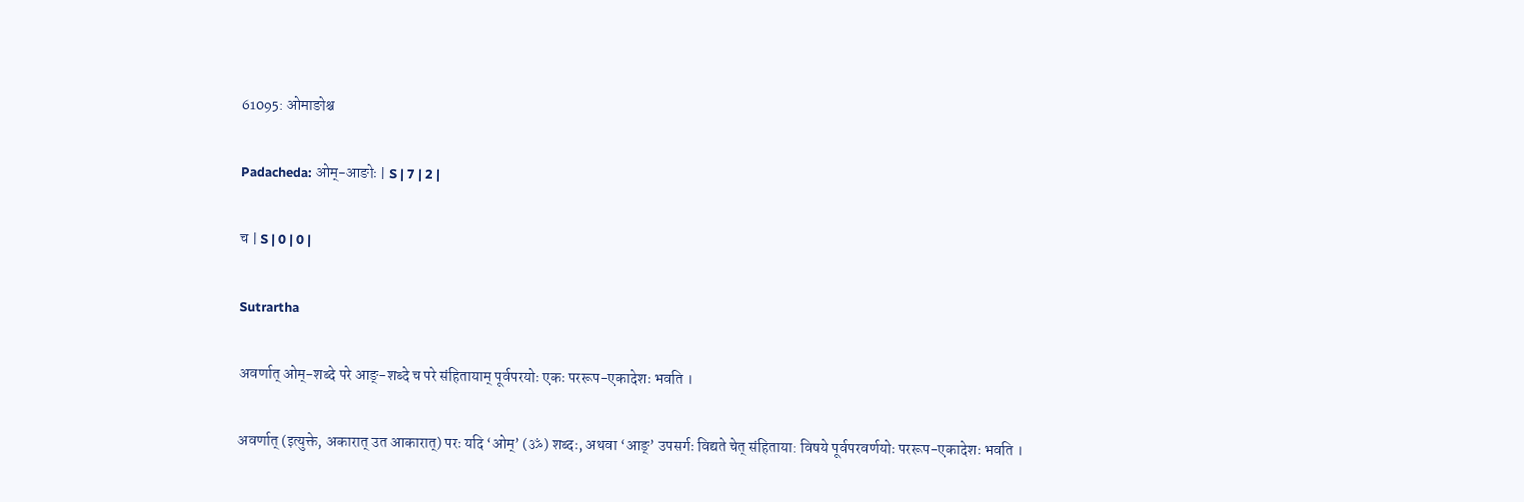61095: ओमाङोश्च

Padacheda: ओम्-आङोः | S | 7 | 2 |

च | S | 0 | 0 |

Sutrartha

अवर्णात् ओम्-शब्दे परे आङ्-शब्दे च परे संहितायाम् पूर्वपरयोः एकः पररूप-एकादेशः भवति ।

अवर्णात् (इत्युक्ते, अकारात् उत आकारात्) परः यदि ‘ओम्’ (ॐ) शब्दः, अथवा ‘आङ्’ उपसर्गः विद्यते चेत् संहिताया: विषये पूर्वपरवर्णयोः पररूप-एकादेशः भवति ।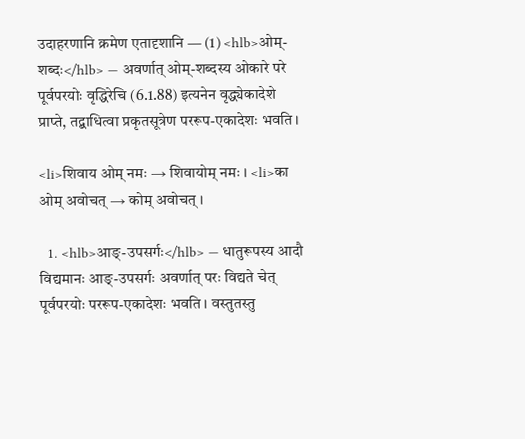उदाहरणानि क्रमेण एतादृशानि — (1) <hlb>ओम्-शब्दः</hlb> — अवर्णात् ओम्-शब्दस्य ओकारे परे पूर्वपरयोः वृद्धिरेचि (6.1.88) इत्यनेन वृद्ध्येकादेशे प्राप्ते, तद्बाधित्वा प्रकृतसूत्रेण पररूप-एकादेशः भवति ।

<li>शिवाय ओम् नमः → शिवायोम् नमः । <li>का ओम् अवोचत् → कोम् अवोचत् ।

  1. <hlb>आङ्-उपसर्गः</hlb> — धातुरूपस्य आदौ विद्यमानः आङ्-उपसर्गः अवर्णात् परः विद्यते चेत् पूर्वपरयोः पररूप-एकादेशः भवति । वस्तुतस्तु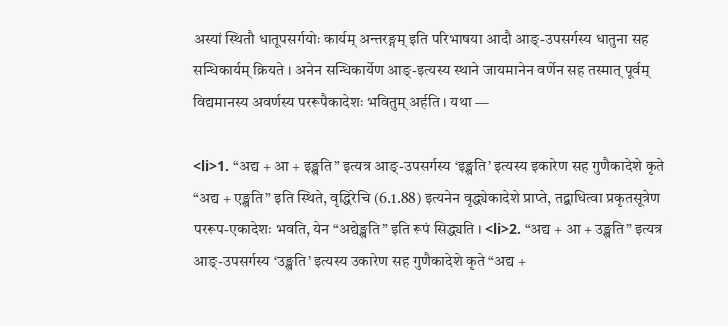अस्यां स्थितौ धातूपसर्गयोः कार्यम् अन्तरङ्गम् इति परिभाषया आदौ आङ्-उपसर्गस्य धातुना सह सन्धिकार्यम् क्रियते । अनेन सन्धिकार्येण आङ्-इत्यस्य स्थाने जायमानेन वर्णेन सह तस्मात् पूर्वम् विद्यमानस्य अवर्णस्य पररूपैकादेशः भवितुम् अर्हति । यथा —

<li>1. “अद्य + आ + इङ्खति” इत्यत्र आङ्-उपसर्गस्य ‘इङ्खति’ इत्यस्य इकारेण सह गुणैकादेशे कृते “अद्य + एङ्खति” इति स्थिते, वृद्धिरेचि (6.1.88) इत्यनेन वृद्ध्येकादेशे प्राप्ते, तद्बाधित्वा प्रकृतसूत्रेण पररूप-एकादेशः भवति, येन “अद्येङ्खति” इति रूपं सिद्ध्यति । <li>2. “अद्य + आ + उङ्खति” इत्यत्र आङ्-उपसर्गस्य ‘उङ्खति’ इत्यस्य उकारेण सह गुणैकादेशे कृते “अद्य +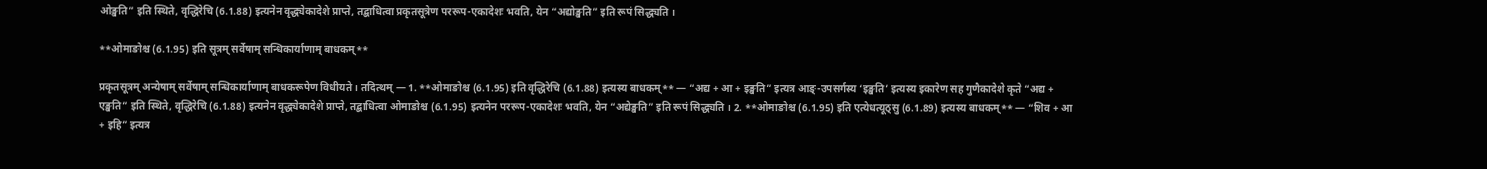ओङ्खति” इति स्थिते, वृद्धिरेचि (6.1.88) इत्यनेन वृद्ध्येकादेशे प्राप्ते, तद्बाधित्वा प्रकृतसूत्रेण पररूप-एकादेशः भवति, येन “अद्योङ्खति” इति रूपं सिद्ध्यति ।

**ओमाङोश्च (6.1.95) इति सूत्रम् सर्वेषाम् सन्धिकार्याणाम् बाधकम्**

प्रकृतसूत्रम् अन्येषाम् सर्वेषाम् सन्धिकार्याणाम् बाधकरूपेण विधीयते । तदित्थम् — 1. **ओमाङोश्च (6.1.95) इति वृद्धिरेचि (6.1.88) इत्यस्य बाधकम्** — “अद्य + आ + इङ्खति” इत्यत्र आङ्-उपसर्गस्य ‘इङ्खति’ इत्यस्य इकारेण सह गुणैकादेशे कृते “अद्य + एङ्खति” इति स्थिते, वृद्धिरेचि (6.1.88) इत्यनेन वृद्ध्येकादेशे प्राप्ते, तद्बाधित्वा ओमाङोश्च (6.1.95) इत्यनेन पररूप-एकादेशः भवति, येन “अद्येङ्खति” इति रूपं सिद्ध्यति । 2. **ओमाङोश्च (6.1.95) इति एत्येधत्यूठ्सु (6.1.89) इत्यस्य बाधकम्** — “शिव + आ + इहि” इत्यत्र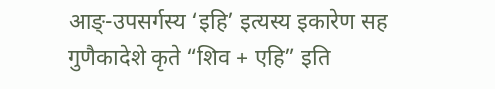आङ्-उपसर्गस्य ‘इहि’ इत्यस्य इकारेण सह गुणैकादेशे कृते “शिव + एहि” इति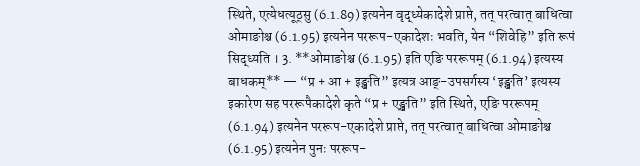स्थिते, एत्येधत्यूठ्सु (6.1.89) इत्यनेन वृद्ध्येकादेशे प्राप्ते, तत् परत्वात् बाधित्वा ओमाङोश्च (6.1.95) इत्यनेन पररूप-एकादेशः भवति, येन “शिवेहि” इति रूपं सिद्ध्यति । 3. **ओमाङोश्च (6.1.95) इति एङि पररूपम् (6.1.94) इत्यस्य बाधकम्** — “प्र + आ + इङ्खति” इत्यत्र आङ्-उपसर्गस्य ‘इङ्खति’ इत्यस्य इकारेण सह पररूपैकादेशे कृते “प्र + एङ्खति” इति स्थिते, एङि पररूपम् (6.1.94) इत्यनेन पररूप-एकादेशे प्राप्ते, तत् परत्वात् बाधित्वा ओमाङोश्च (6.1.95) इत्यनेन पुनः पररूप-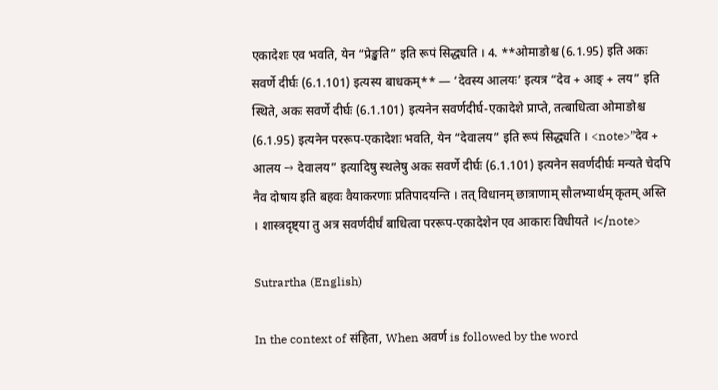एकादेशः एव भवति, येन “प्रेङ्खति” इति रूपं सिद्ध्यति । 4. **ओमाङोश्च (6.1.95) इति अकः सवर्णे दीर्घः (6.1.101) इत्यस्य बाधकम्** — ‘देवस्य आलयः’ इत्यत्र “देव + आङ् + लय” इति स्थिते, अकः सवर्णे दीर्घः (6.1.101) इत्यनेन सवर्णदीर्घ-एकादेशे प्राप्ते, तत्बाधित्वा ओमाङोश्च (6.1.95) इत्यनेन पररूप-एकादेशः भवति, येन “देवालय” इति रूपं सिद्ध्यति । <note>”देव + आलय → देवालय” इत्यादिषु स्थलेषु अकः सवर्णे दीर्घः (6.1.101) इत्यनेन सवर्णदीर्घः मन्यते चेदपि नैव दोषाय इति बहवः वैयाकरणाः प्रतिपादयन्ति । तत् विधानम् छात्राणाम् सौलभ्यार्थम् कृतम् अस्ति । शास्त्रदृष्ट्या तु अत्र सवर्णदीर्घं बाधित्वा पररूप-एकादेशेन एव आकारः विधीयते ।</note>

Sutrartha (English)

In the context of संहिता, When अवर्ण is followed by the word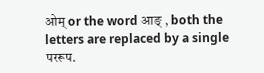ओम् or the word आङ् , both the letters are replaced by a single पररूप.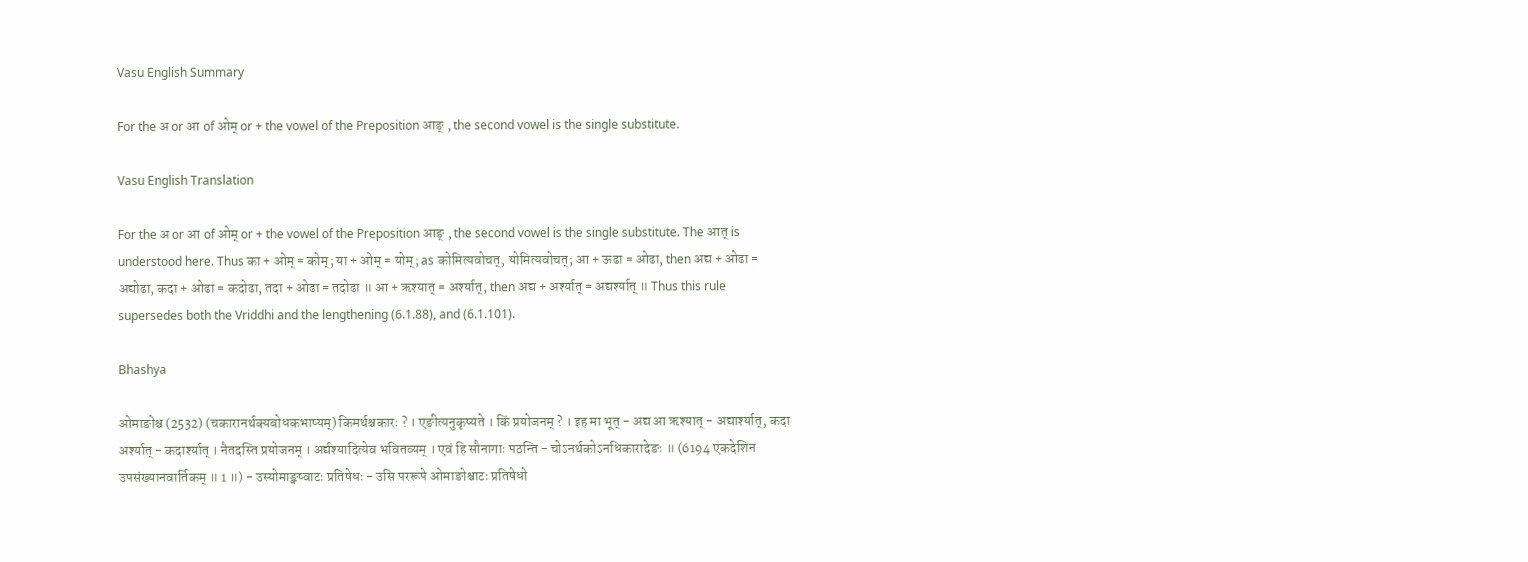Vasu English Summary

For the अ or आ of ओम् or + the vowel of the Preposition आङ् , the second vowel is the single substitute.

Vasu English Translation

For the अ or आ of ओम् or + the vowel of the Preposition आङ् , the second vowel is the single substitute. The आत् is understood here. Thus का + ओम् = कोम्; या + ओम् = योम्; as कोमित्यवोचत्, योमित्यवोचत्; आ + ऊढा = ओढा, then अद्य + ओढा = अद्योढा, कदा + ओढा = कदोढा, तदा + ओढा = तदोढा ॥ आ + ऋश्यात् = अर्श्यात्, then अद्य + अर्श्यात् = अद्यर्श्यात् ॥ Thus this rule supersedes both the Vriddhi and the lengthening (6.1.88), and (6.1.101).

Bhashya

ओमाङोश्च (2532) (चकारानर्थक्यबोधकभाष्यम्) किमर्थश्चकारः ? । एङीत्यनुकृष्यते । किं प्रयोजनम् ? । इह मा भूत् - अद्य आ ऋश्यात् - अद्यार्श्यात्, कदा अर्श्यात् - कदार्श्यात् । नैतदस्ति प्रयोजनम् । अर्द्यश्यादित्येव भवितव्यम् । एवं हि सौनागाः पठन्ति - चोऽनर्थकोऽनधिकारादेङः ॥ (6194 एकदेशिन उपसंख्यानवार्तिकम् ॥ 1 ॥) - उस्योमाङ्क्ष्वाटः प्रतिषेधः - उसि पररूपे ओमाङोश्चाटः प्रतिषेधो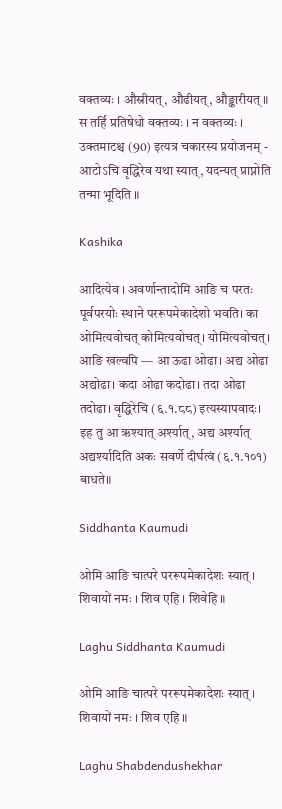वक्तव्यः । औस्रीयत्, औढीयत्, औङ्कारीयत् ॥ स तर्हि प्रतिषेधो वक्तव्यः । न वक्तव्यः । उक्तमाटश्च (90) इत्यत्र चकारस्य प्रयोजनम् - आटोऽचि वृद्धिरेव यथा स्यात्, यदन्यत् प्राप्नोति तन्मा भूदिति ॥

Kashika

आदित्येव । अवर्णान्तादोमि आङि च परतः पूर्वपरयोः स्थाने पररूपमेकादेशो भवति। का ओमित्यवोचत् कोमित्यवोचत्। योमित्यवोचत्। आङि खल्वपि — आ ऊढा ओढा। अद्य ओढा अद्योढा। कदा ओढा कदोढा। तदा ओढा तदोढा। वृद्धिरेचि (६.१.८८) इत्यस्यापवादः। इह तु आ ऋश्यात् अर्श्यात्, अद्य अर्श्यात् अद्यर्श्यादिति अकः सवर्णे दीर्घत्वं (६.१.१०१) बाधते॥

Siddhanta Kaumudi

ओमि आङि चात्परे पररूपमेकादेशः स्यात् । शिवायों नमः । शिव एहि । शिवेहि ॥

Laghu Siddhanta Kaumudi

ओमि आङि चात्परे पररूपमेकादेशः स्यात् । शिवायों नमः । शिव एहि ॥

Laghu Shabdendushekhar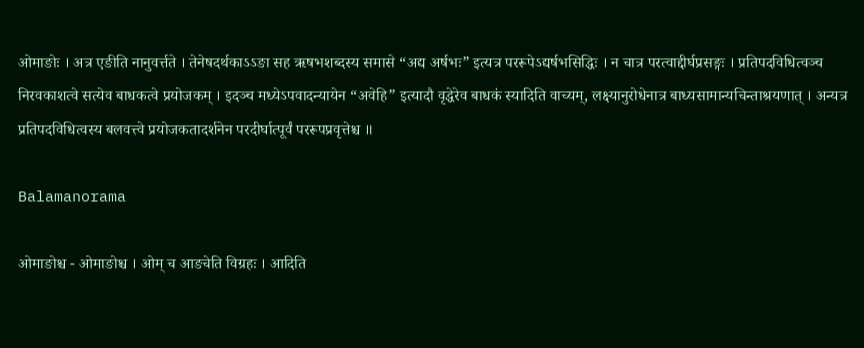ओमाङोः । अत्र एङीति नानुवर्त्तते । तेनेषदर्थकाऽऽङा सह ऋषभशब्दस्य समासे “अद्य अर्षभः” इत्यत्र पररूपेऽद्यर्षभसिद्धिः । न चात्र परत्वाद्दीर्घप्रसङ्गः । प्रतिपदविधित्वञ्च निरवकाशत्वे सत्येव बाधकत्वे प्रयोजकम् । इदञ्च मध्येऽपवादन्यायेन “अवेहि” इत्यादौ वृद्धेरेव बाधकं स्यादिति वाच्यम्, लक्ष्यानुरोधेनात्र बाध्यसामान्यचिन्ताश्रयणात् । अन्यत्र प्रतिपदविधित्वस्य बलवत्त्वे प्रयोजकतादर्शनेन परदीर्घात्पूर्वं पररूपप्रवृत्तेश्च ॥

Balamanorama

ओमाङोश्च - ओमाङोश्च । ओम् च आङचेति विग्रहः । आदिति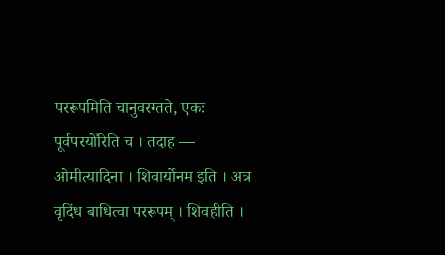पररूपमिति चानुवरग्तते, एकः पूर्वपरयो॑रिति च । तदाह — ओमीत्यादिना । शिवार्योनम इति । अत्र वृदिंध बाधित्वा पररूपम् । शिवहीति ।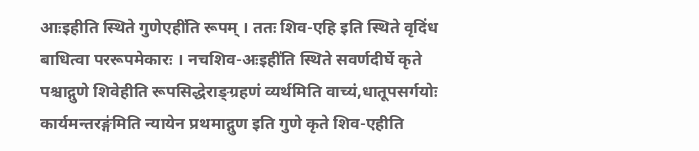आःइहीति स्थिते गुणेएही॑ति रूपम् । ततः शिव-एहि इति स्थिते वृदिंध बाधित्वा पररूपमेकारः । नचशिव-अःइही॑ति स्थिते सवर्णदीर्घे कृते पश्चाद्गुणे शिवेहीति रूपसिद्धेराङ्ग्रहणं व्यर्थमिति वाच्यं,धातूपसर्गयोः कार्यमन्तरङ्ग॑मिति न्यायेन प्रथमाद्गुण इति गुणे कृते शिव-एहीति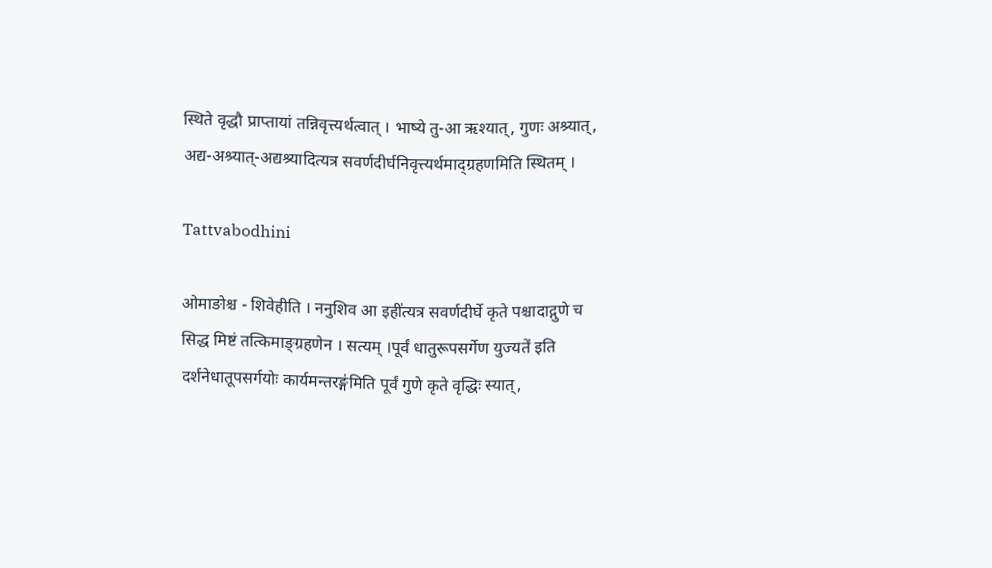स्थिते वृद्धौ प्राप्तायां तन्निवृत्त्यर्थत्वात् । भाष्ये तु-आ ऋश्यात्, गुणः अश्र्यात्, अद्य-अश्र्यात्-अद्यश्र्यादित्यत्र सवर्णदीर्घनिवृत्त्यर्थमाद्ग्रहणमिति स्थितम् ।

Tattvabodhini

ओमाङोश्च - शिवेहीति । ननुशिव आ इही॑त्यत्र सवर्णदीर्घे कृते पश्चादाद्गुणे च सिद्ध मिष्टं तत्किमाङ्ग्रहणेन । सत्यम् ।पूर्वं धातुरूपसर्गेण युज्यते॑ इति दर्शनेधातूपसर्गयोः कार्यमन्तरङ्ग॑मिति पूर्वं गुणे कृते वृद्धिः स्यात्,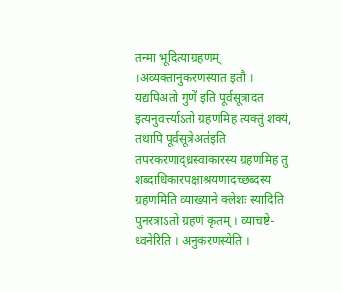तन्मा भूदित्याग्रहणम् ।अव्यक्तानुकरणस्यात इतौ । यद्यपिअतो गुणे॑ इति पूर्वसूत्रादत इत्यनुवर्त्त्याऽतो ग्रहणमिह त्यक्तुं शक्यं, तथापि पूर्वसूत्रेअत॑इति तपरकरणाद्ध्रस्वाकारस्य ग्रहणमिह तु शब्दाधिकारपक्षाश्रयणादच्छब्दस्य ग्रहणमिति व्याख्याने क्लेशः स्यादिति पुनरत्राऽतो ग्रहणं कृतम् । व्याचष्टे-ध्वनेरिति । अनुकरणस्येति ।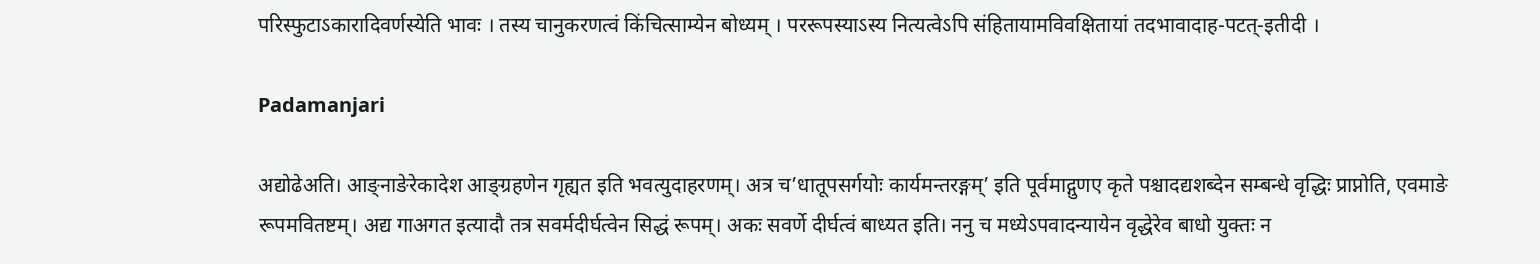परिस्फुटाऽकारादिवर्णस्येति भावः । तस्य चानुकरणत्वं किंचित्साम्येन बोध्यम् । पररूपस्याऽस्य नित्यत्वेऽपि संहितायामविवक्षितायां तदभावादाह-पटत्-इतीदी ।

Padamanjari

अद्योढेअति। आङ्नाङेरेकादेश आङ्ग्रहणेन गृह्यत इति भवत्युदाहरणम्। अत्र च’धातूपसर्गयोः कार्यमन्तरङ्गम्’ इति पूर्वमाद्गुणए कृते पश्चादद्यशब्देन सम्बन्धे वृद्धिः प्राप्नोति, एवमाङे रूपमवितष्टम्। अद्य गाअगत इत्यादौ तत्र सवर्मदीर्घत्वेन सिद्धं रूपम्। अकः सवर्णे दीर्घत्वं बाध्यत इति। ननु च मध्येऽपवादन्यायेन वृद्धेरेव बाधो युक्तः न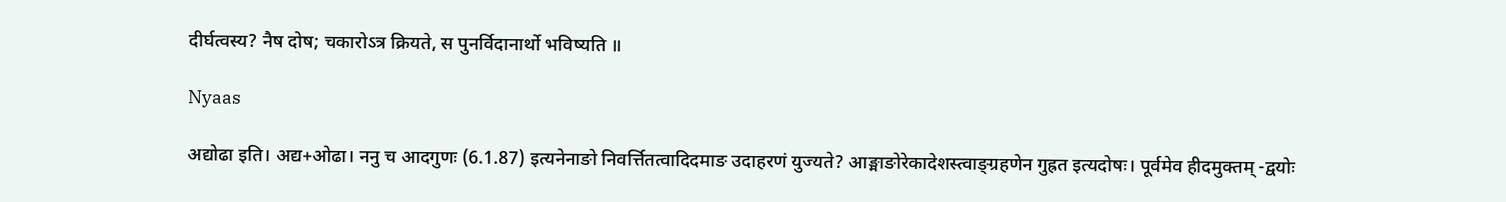दीर्घत्वस्य? नैष दोष; चकारोऽत्र क्रियते, स पुनर्विदानार्थो भविष्यति ॥

Nyaas

अद्योढा इति। अद्य+ओढा। ननु च आदगुणः (6.1.87) इत्यनेनाङो निवर्त्तितत्वादिदमाङ उदाहरणं युज्यते? आङ्माङोरेकादेशस्त्वाङ्ग्रहणेन गुह्रत इत्यदोषः। पूर्वमेव हीदमुक्तम् -द्वयोः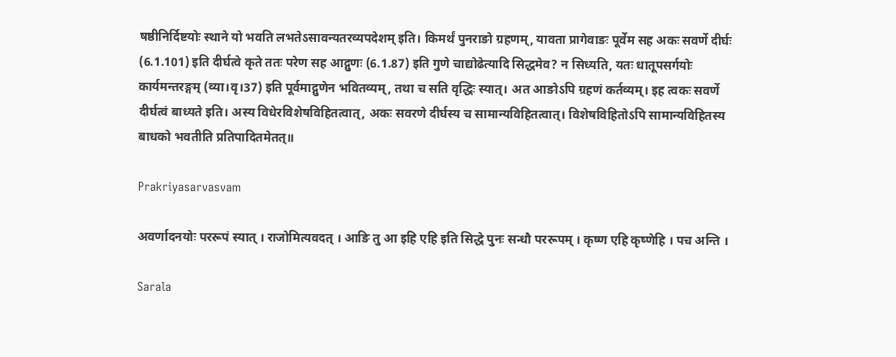षष्ठीनिर्दिष्टयोः स्थाने यो भवति लभतेऽसावन्यतरव्यपदेशम् इति। किमर्थं पुनराङो ग्रहणम्, यावता प्रागेवाङः पूर्वेम सह अकः सवर्णे दीर्घः (6.1.101) इति दीर्घत्वे कृते ततः परेण सह आद्गुणः (6.1.87) इति गुणे चाद्योढेत्यादि सिद्धमेव? न सिध्यति, यतः धातूपसर्गयोः कार्यमन्तरङ्गम् (व्या।वृ।37) इति पूर्वमाद्गुणेन भवितव्यम्, तथा च सति वृद्धिः स्यात्। अत आङोऽपि ग्रहणं कर्तव्यम्। इह त्वकः सवर्णे दीर्घत्वं बाध्यते इति। अस्य विधेरविशेषविहितत्वात्, अकः सवरणे दीर्घस्य च सामान्यविहितत्वात्। विशेषविहितोऽपि सामान्यविहितस्य बाधको भवतीति प्रतिपादितमेतत्॥

Prakriyasarvasvam

अवर्णादनयोः पररूपं स्यात् । राजोमित्यवदत् । आङि तु आ इहि एहि इति सिद्धे पुनः सन्धौ पररूपम् । कृष्ण एहि कृष्णेहि । पच अन्ति ।

Sarala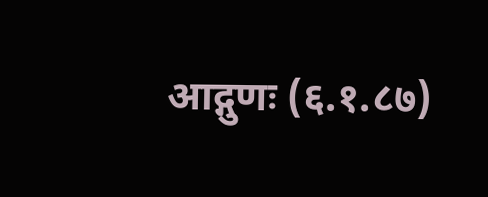आद्गुणः (६.१.८७)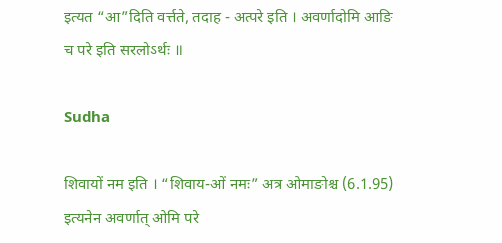इत्यत “आ”दिति वर्त्तते, तदाह - अत्परे इति । अवर्णादोमि आङि च परे इति सरलोऽर्थः ॥

Sudha

शिवायों नम इति । “शिवाय-ओं नमः” अत्र ओमाङोश्च (6.1.95) इत्यनेन अवर्णात् ओमि परे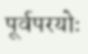पूर्वपरयोः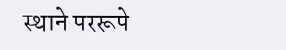स्थाने पररूपे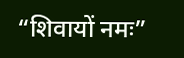“शिवायों नमः”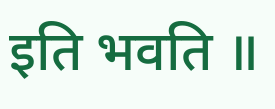इति भवति ॥